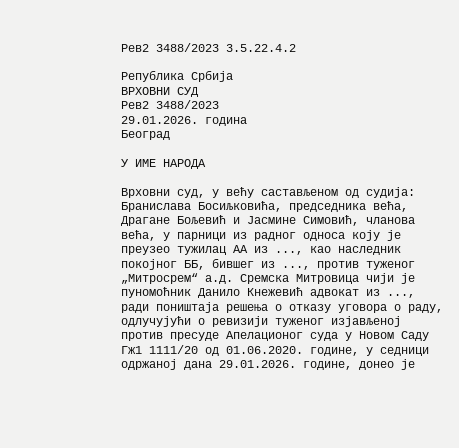Рев2 3488/2023 3.5.22.4.2

Република Србија
ВРХОВНИ СУД
Рев2 3488/2023
29.01.2026. година
Београд

У ИМЕ НАРОДА

Врховни суд, у већу састављеном од судија: Бранислава Босиљковића, председника већа, Драгане Бољевић и Јасмине Симовић, чланова већа, у парници из радног односа коју је преузео тужилац АА из ..., као наследник покојног ББ, бившег из ..., против туженог „Митросрем“ а.д. Сремска Митровица чији је пуномоћник Данило Кнежевић адвокат из ..., ради поништаја решења о отказу уговора о раду, одлучујући о ревизији туженог изјављеној против пресуде Апелационог суда у Новом Саду Гж1 1111/20 од 01.06.2020. године, у седници одржаној дана 29.01.2026. године, донео је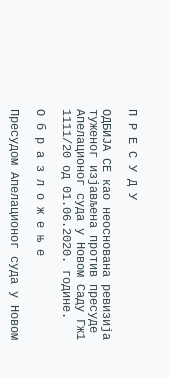П Р Е С У Д У

ОДБИЈА СЕ као неоснована ревизија туженог изјављена против пресуде Апелационог суда у Новом Саду Гж1 1111/20 од 01.06.2020. године.

О б р а з л о ж е њ е

Пресудом Апелационог суда у Новом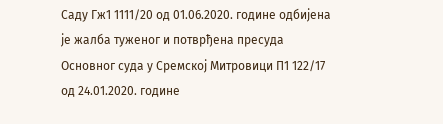Саду Гж1 1111/20 од 01.06.2020. године одбијена је жалба туженог и потврђена пресуда Основног суда у Сремској Митровици П1 122/17 од 24.01.2020. године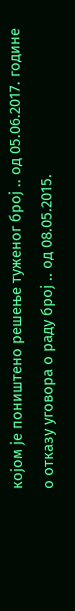којом је поништено решење туженог број .. од 05.06.2017. године о отказу уговора о раду број .. од 08.05.2015.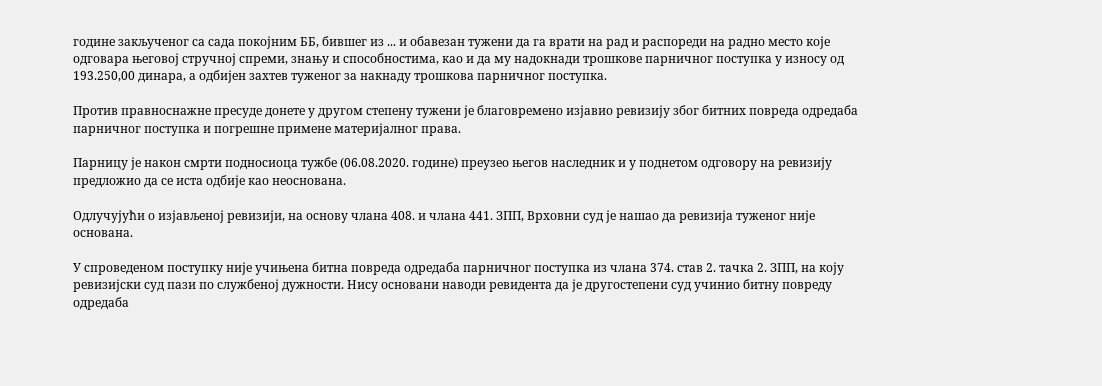године закљученог са сада покојним ББ, бившег из ... и обавезан тужени да га врати на рад и распореди на радно место које одговара његовој стручној спреми, знању и способностима, као и да му надокнади трошкове парничног поступка у износу од 193.250,00 динара, а одбијен захтев туженог за накнаду трошкова парничног поступка.

Против правноснажне пресуде донете у другом степену тужени је благовремено изјавио ревизију због битних повреда одредаба парничног поступка и погрешне примене материјалног права.

Парницу је након смрти подносиоца тужбе (06.08.2020. године) преузео његов наследник и у поднетом одговору на ревизију предложио да се иста одбије као неоснована.

Одлучујући о изјављеној ревизији, на основу члана 408. и члана 441. ЗПП, Врховни суд је нашао да ревизија туженог није основана.

У спроведеном поступку није учињена битна повреда одредаба парничног поступка из члана 374. став 2. тачка 2. ЗПП, на коју ревизијски суд пази по службеној дужности. Нису основани наводи ревидента да је другостепени суд учинио битну повреду одредаба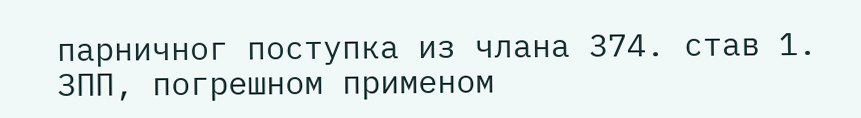парничног поступка из члана 374. став 1. ЗПП, погрешном применом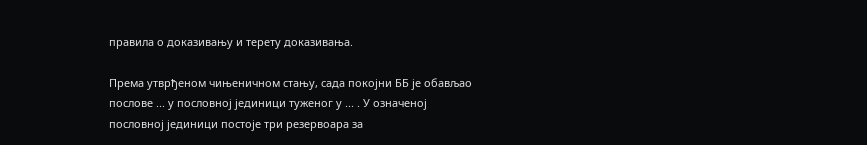правила о доказивању и терету доказивања.

Према утврђеном чињеничном стању, сада покојни ББ је обављао послове ... у пословној јединици туженог у ... . У означеној пословној јединици постоје три резервоара за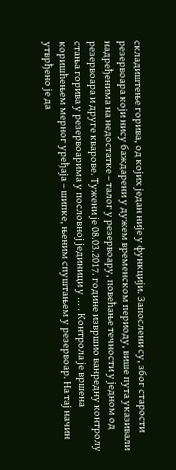складиштење горива, од којих један није у функцији. Запослени су, због старости резервоара који нису баждарени у дужем временском периоду, више пута указивали надређенима на недостатке – талог у резервоару, повећање течности у једном од резервоара и друге кварове. Тужени је 08.03.2017. године извршио ванредну контролу стања горива у резервоарима у пословној јединици у ... . Контрола је вршена коришћењем мерног уређаја – шипке, њеним спуштањем у резервоар. На тај начин утврђено је да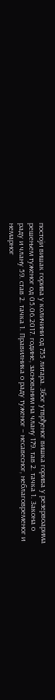постоји вишак горива у количини од 755 литара. Због утврђеног вишка горива у резервоарима решењем туженог од 05.06.2017. године, заснованим на члану 179. тав 2. тачка 1. Закона о раду и члану 59. став 2. тачка 1. Правилника о раду туженог – несавесног, неблаговременог и немарног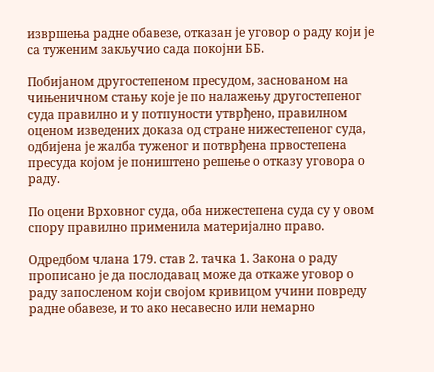извршења радне обавезе, отказан је уговор о раду који је са туженим закључио сада покојни ББ.

Побијаном другостепеном пресудом, заснованом на чињеничном стању које је по налажењу другостепеног суда правилно и у потпуности утврђено, правилном оценом изведених доказа од стране нижестепеног суда, одбијена је жалба туженог и потврђена првостепена пресуда којом је поништено решење о отказу уговора о раду.

По оцени Врховног суда, оба нижестепена суда су у овом спору правилно применила материјално право.

Одредбом члана 179. став 2. тачка 1. Закона о раду прописано је да послодавац може да откаже уговор о раду запосленом који својом кривицом учини повреду радне обавезе, и то ако несавесно или немарно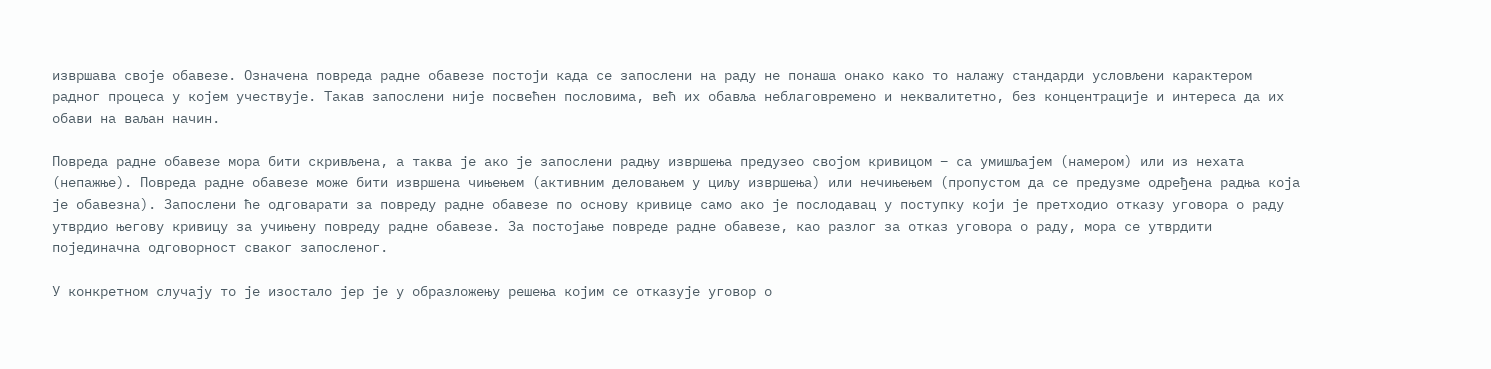извршава своје обавезе. Означена повреда радне обавезе постоји када се запослени на раду не понаша онако како то налажу стандарди условљени карактером радног процеса у којем учествује. Такав запослени није посвећен пословима, већ их обавља неблаговремено и неквалитетно, без концентрације и интереса да их обави на ваљан начин.

Повреда радне обавезе мора бити скривљена, а таква је ако је запослени радњу извршења предузео својом кривицом – са умишљајем (намером) или из нехата (непажње). Повреда радне обавезе може бити извршена чињењем (активним деловањем у циљу извршења) или нечињењем (пропустом да се предузме одређена радња која је обавезна). Запослени ће одговарати за повреду радне обавезе по основу кривице само ако је послодавац у поступку који је претходио отказу уговора о раду утврдио његову кривицу за учињену повреду радне обавезе. За постојање повреде радне обавезе, као разлог за отказ уговора о раду, мора се утврдити појединачна одговорност сваког запосленог.

У конкретном случају то је изостало јер је у образложењу решења којим се отказује уговор о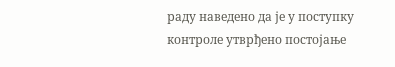раду наведено да је у поступку контроле утврђено постојање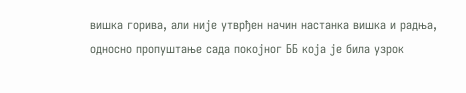вишка горива, али није утврђен начин настанка вишка и радња, односно пропуштање сада покојног ББ која је била узрок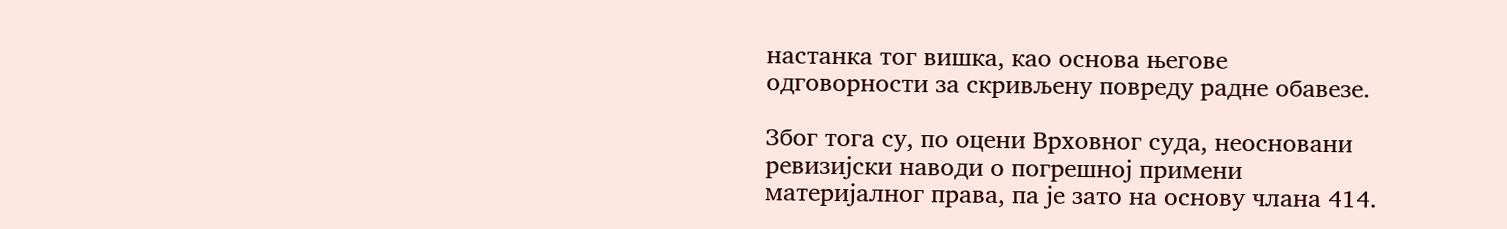настанка тог вишка, као основа његове одговорности за скривљену повреду радне обавезе.

Због тога су, по оцени Врховног суда, неосновани ревизијски наводи о погрешној примени материјалног права, па је зато на основу члана 414.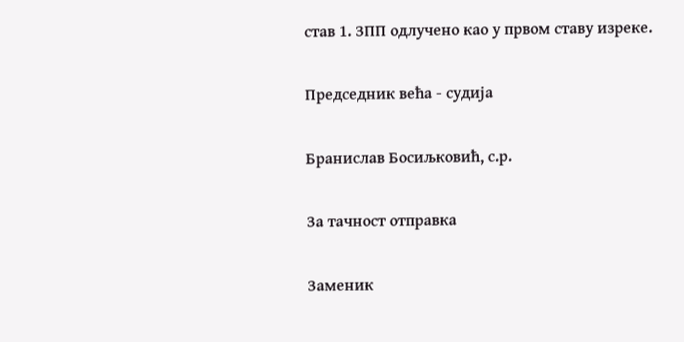став 1. ЗПП одлучено као у првом ставу изреке.

Председник већа - судија

Бранислав Босиљковић, с.р.

За тачност отправка

Заменик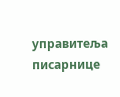управитеља писарнице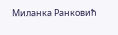Миланка Ранковић